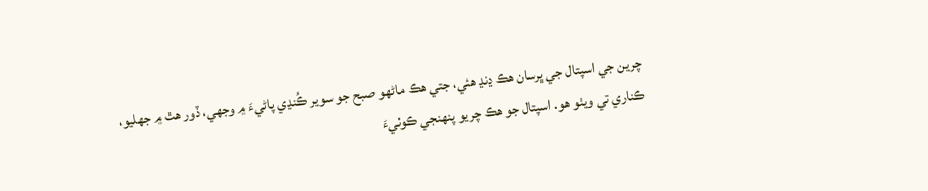چرين جي اسپتال جي ڀرسان هڪ ڍنڍ هئي، جتي هڪ ماڻهو صبح جو سوير ڪُنڍي پاڻيءَ ۾ وجهي، ڏور هٿ ۾ جهليو، ڪناري تي ويٺو هو. اسپتال جو هڪ چريو پنهنجي ڪوٺيءَ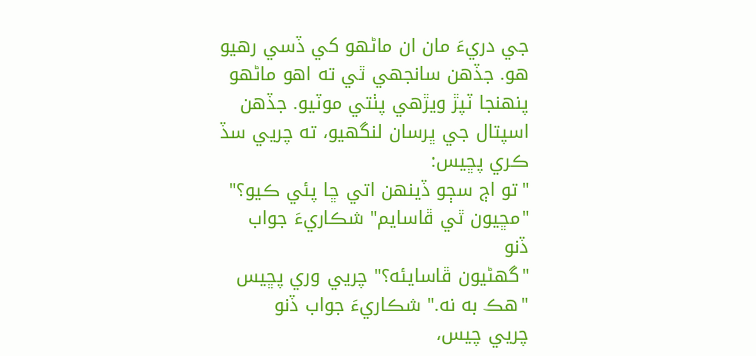جي دريءَ مان ان ماڻهو کي ڏسي رهيو هو. جڏهن سانجهي ٿي ته اهو ماڻهو پنهنجا ٽپڙ ويڙهي پٺتي موٽيو. جڏهن اسپتال جي ڀرسان لنگهيو، ته چريي سڏ ڪري پڇيس:
"تو اڄ سڄو ڏينهن اتي ڇا پئي ڪيو؟"
"مڇيون ٿي ڦاسايم" شڪاريءَ جواب ڏنو
"گهڻيون ڦاسايئه؟" چريي وري پڇيس
"هڪ به نه." شڪاريءَ جواب ڏنو
چريي چيس،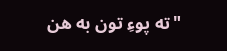"ته پوءِ تون به هن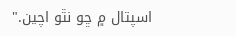اسپتال ۾ ڇو نٿو اچين."